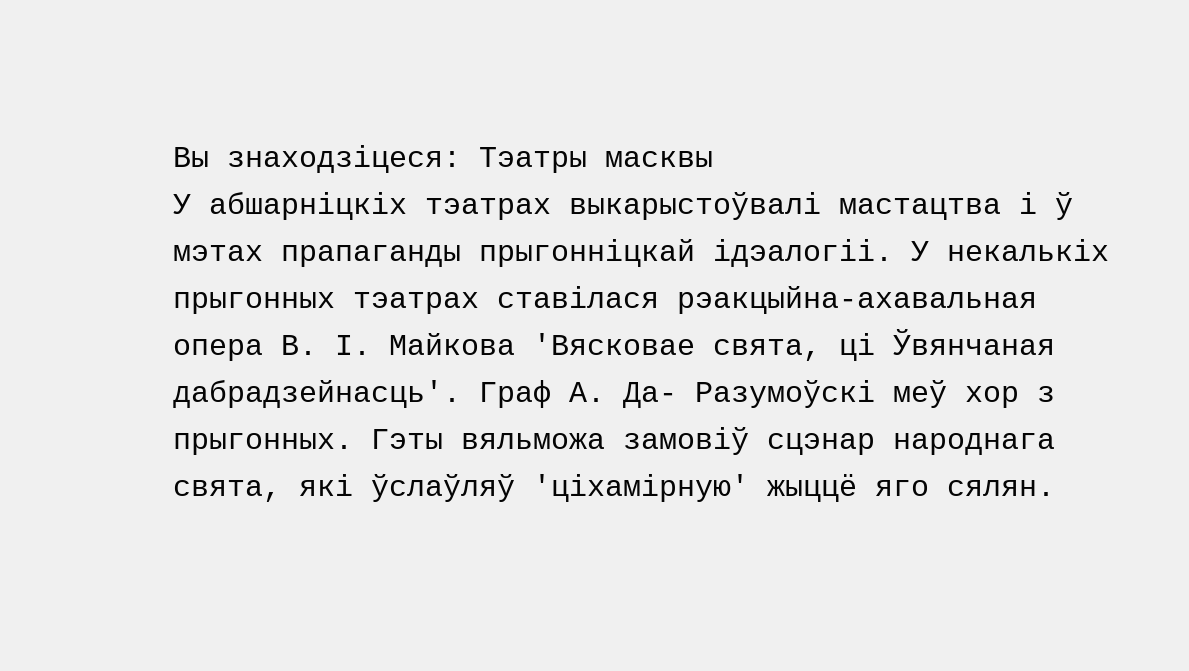Вы знаходзіцеся: Тэатры масквы
У абшарніцкіх тэатрах выкарыстоўвалі мастацтва і ў мэтах прапаганды прыгонніцкай ідэалогіі. У некалькіх прыгонных тэатрах ставілася рэакцыйна-ахавальная опера В. І. Майкова 'Вясковае свята, ці Ўвянчаная дабрадзейнасць'. Граф А. Да- Разумоўскі меў хор з прыгонных. Гэты вяльможа замовіў сцэнар народнага свята, які ўслаўляў 'ціхамірную' жыццё яго сялян.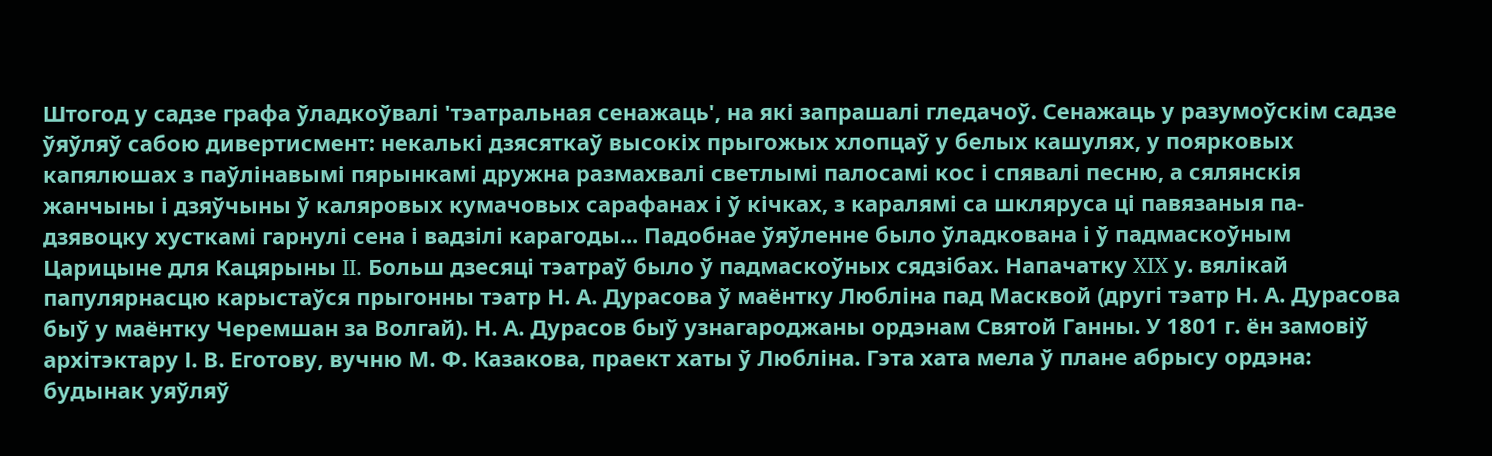Штогод у садзе графа ўладкоўвалі 'тэатральная сенажаць', на які запрашалі гледачоў. Сенажаць у разумоўскім садзе ўяўляў сабою дивертисмент: некалькі дзясяткаў высокіх прыгожых хлопцаў у белых кашулях, у поярковых капялюшах з паўлінавымі пярынкамі дружна размахвалі светлымі палосамі кос і спявалі песню, а сялянскія жанчыны і дзяўчыны ў каляровых кумачовых сарафанах і ў кічках, з каралямі са шкляруса ці павязаныя па-дзявоцку хусткамі гарнулі сена і вадзілі карагоды... Падобнае ўяўленне было ўладкована і ў падмаскоўным Царицыне для Кацярыны II. Больш дзесяці тэатраў было ў падмаскоўных сядзібах. Напачатку XIX у. вялікай папулярнасцю карыстаўся прыгонны тэатр Н. А. Дурасова ў маёнтку Любліна пад Масквой (другі тэатр Н. А. Дурасова быў у маёнтку Черемшан за Волгай). Н. А. Дурасов быў узнагароджаны ордэнам Святой Ганны. У 1801 г. ён замовіў архітэктару І. В. Еготову, вучню М. Ф. Казакова, праект хаты ў Любліна. Гэта хата мела ў плане абрысу ордэна: будынак уяўляў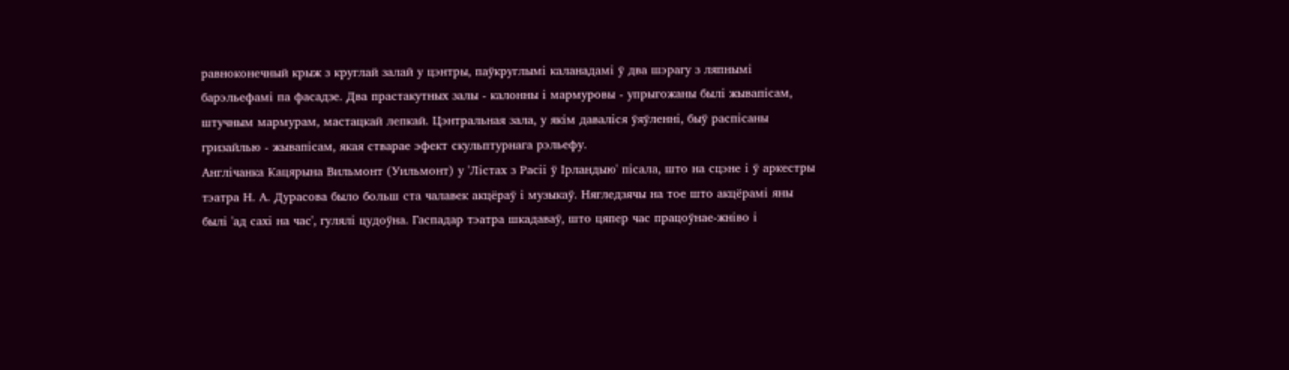равноконечный крыж з круглай залай у цэнтры, паўкруглымі каланадамі ў два шэрагу з ляпнымі барэльефамі па фасадзе. Два прастакутных залы - калонны і мармуровы - упрыгожаны былі жывапісам, штучным мармурам, мастацкай лепкай. Цэнтральная зала, у якім даваліся ўяўленні, быў распісаны гризайлью - жывапісам, якая стварае эфект скульптурнага рэльефу.
Англічанка Кацярына Вильмонт (Уильмонт) у 'Лістах з Расіі ў Ірландыю' пісала, што на сцэне і ў аркестры тэатра Н. А. Дурасова было больш ста чалавек акцёраў і музыкаў. Нягледзячы на тое што акцёрамі яны былі 'ад сахі на час', гулялі цудоўна. Гаспадар тэатра шкадаваў, што цяпер час працоўнае-жніво і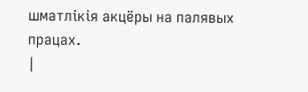шматлікія акцёры на палявых працах.
|